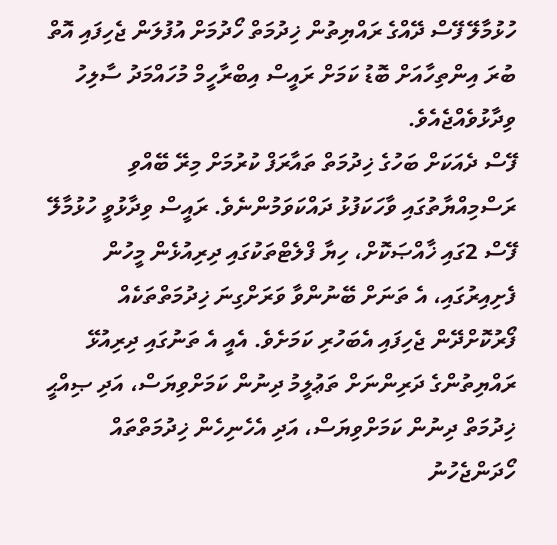ހުޅުމާލޭ ފޭސް ދޭއްގެ ރައްޔިތުން ޚިދުމަތް ހޯދުމަށް އުފުލަން ޖެހިފައި އޮތް ބުރަ އިންތިހާއަށް ބޮޑު ކަމަށް ރައީސް އިބްރާހީމް މުހައްމަދު ސާލިހު ވިދާޅުވެއްޖެއެވެ.
ފޭސް ދެއަކަށް ބަހުގެ ޚިދުމަތް ތައާރަފް ކުރުމަށް މިރޭ ބޭއްވި ރަސްމިއްޔާތުގައި ވާހަކަފުޅު ދައްކަވަމުންނެވެ. ރައީސް ވިދާޅުވީ ހުޅުމާލޭ ފޭސް 2ގައި ޚާއްޞަކޮށް، ހިޔާ ފްލެޓްތަކުގައި ދިރިއުޅެން މީހުން ފެށިއިރުގައި، އެ ތަނަށް ބޭނުންވާ ވަރަށްގިނަ ޚިދުމަތްތަކެއް ފޯރުކޮށްދޭން ޖެހިފައި އެބަހުރި ކަމަށެވެ. އެއީ އެ ތަނުގައި ދިރިއުޅޭ ރައްޔިތުންގެ ދަރިންނަށް ތަޢުލީމު ދިނުން ކަމަށްވިޔަސް، އަދި ޞިއްޙީ ޚިދުމަތް ދިނުން ކަމަށްވިޔަސް، އަދި އެހެނިހެން ޚިދުމަތްތައް ހޯދަންޖެހުނު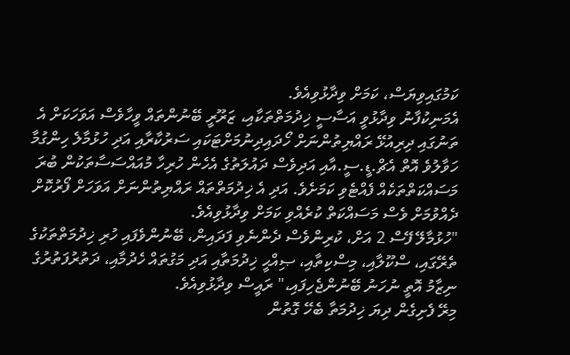ކަމުގައިވިޔަސް، ކަމަށް ވިދާޅުވިއެވެ.
އެމަނިކުފާނު ވިދާޅުވީ އަސާސީ ޚިދުމަތްތަކާއި، ޒަރޫރީ ބޭނުންތައް ވީހާވެސް އަވަހަކަށް އެ ތަނުގައި ދިރިއުޅޭ ރައްޔިތުންނަށް ހޯދައިދިނުމަށްޓަކައި ސަރުކާރާއި އަދި ހުޅުމާލެ ހިންގުމާ ހަވާލުވެ އޮތް އެޗް.ޑީ.ސީ.އާއި އަދިވެސް ދައުލަތުގެ އެހެން ހުރިހާ މުއައްސަސާތަކުން ބުރަ މަސައްކަތްތަކެއް ފެއްޓެވި ކަމަށެވެ. އަދި އެ ޚިދުމަތްތައް ރައްޔިތުންނަށް އަވަހަށް ފޯރުކޮށް ދެއްވުމަށް ވެސް މަސައްކަތް ކުރެއްވި ކަމަށް ވިދާޅުވިއެވެ.
"ހުޅުމާލޭ ފޭސް 2 އަށް، ކުރިންވެސް ދެންނެވި ފަދައިން، ބޭނުންވެފައި ހުރި ޚިދުމަތްތަކުގެ ތެރޭގައި، ސްކޫލާއި، މިސްކިތާއި، ޞިއްޙީ ޚިދުމަތާއި އަދި މަގުތައް ހެދުމާއި، ދަތުރުފަތުރުގެ ނިޒާމު އޮތީ ނުހަނު ބޭނުންޖެހިފައި،" ރައީސް ވިދާޅުވިއެވެ.
މިރޭ ފެށިގެން ދިޔަ ޚިދުމަތާ ބެހޭ ގޮތުން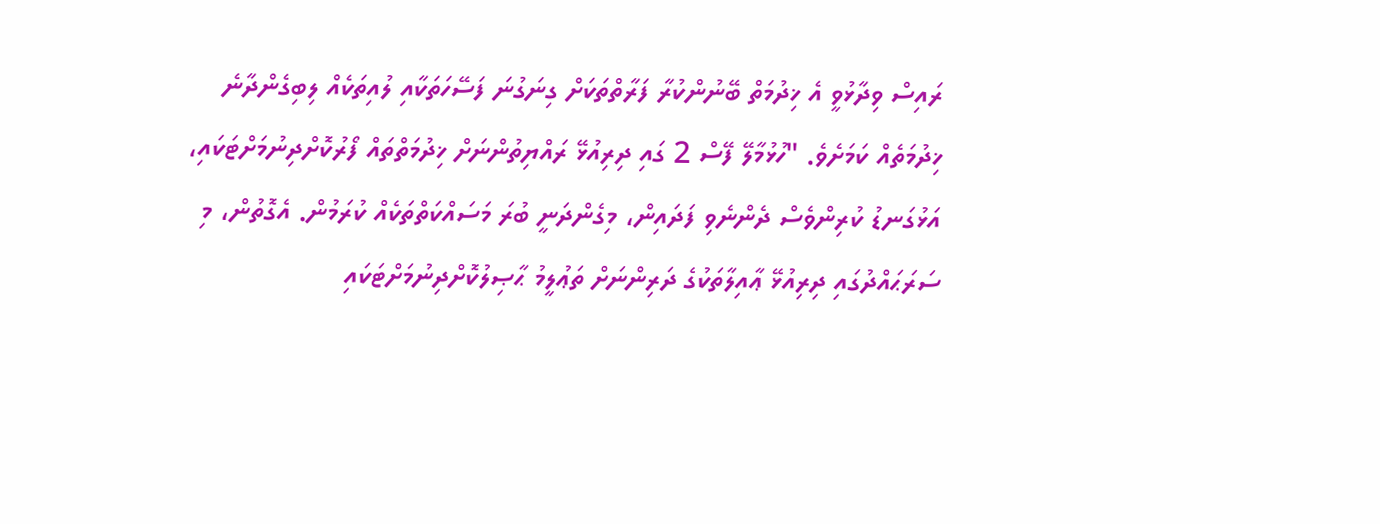ރައިސް ވިދާޅުވީ އެ ޚިދުމަތް ބޭނުންކުރާ ފަރާތްތަކަށް ގިނަގުނަ ފަސޭހަތަކާއި ލުއިތަކެއް ލިބިގެންދާނެ ޚިދުމަތެއް ކަމަށެވެ. "ހުޅުމާލޭ ފޭސް 2 ގައި ދިރިއުޅޭ ރައްޔިތުންނަށް ޚިދުމަތްތައް ފޯރުކޮށްދިނުމަށްޓަކައި، އަޅުގަނޑު ކުރިންވެސް ދެންނެވި ފަދައިން، މިގެންދަނީ ބުރަ މަސައްކަތްތަކެއް ކުރަމުން. އެގޮތުން، މި ސަރަޙައްދުގައި ދިރިއުޅޭ ޢާއިލާތަކުގެ ދަރިންނަށް ތަޢުލީމު ޙާޞިލުކޮށްދިނުމަށްޓަކައި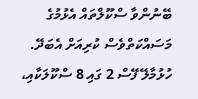ބޭނުންވާ ސްކޫލްތައް އެޅުމުގެ މަސައްކަތްވެސް ކުރިއަށް އެބަދޭ. ހުޅުމާލޭ ފޭސް 2 ގައި 8 ސްކޫލަކާއި،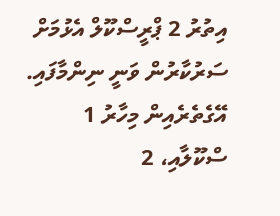އިތުރު 2 ޕްރީސްކޫލް އެޅުމަށް ސަރުކާރުން ވަނީ ނިންމާފައި. އޭގެތެރެއިން މިހާރު 1 ސްކޫލާއި، 2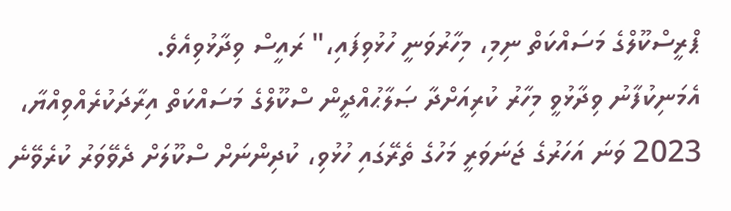ޕްރީސްކޫލްގެ މަސައްކަތް ނިމި، މިހާރުވަނީ ހުޅުވިފައި،" ރައީސް ވިދާޅުވިއެވެ.
އެމަނިކުފާނު ވިދާޅުވީ މިހާރު ކުރިއަށްދާ ޞަލާޙުއްދީން ސްކޫލްގެ މަސައްކަތް އިރާދަކުރެއްވިއްޔާ، 2023 ވަނަ އަހަރުގެ ޖަނަވަރީ މަހުގެ ތެރޭގައި ހުޅުވި، ކުދިންނަށް ސްކޫލަށް ދެވޭވަރު ކުރެވޭނެ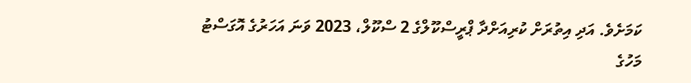ކަމަށެވެ. އަދި އިތުރަށް ކުރިއަށްދާ ޕްރީސްކޫލްގެ 2 ސްކޫލް، 2023 ވަނަ އަހަރުގެ އޮގަސްޓު މަހުގެ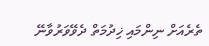ތެރެއަށް ނިންމައި ޚިދުމަތް ދެވޭވަރުވާނޭ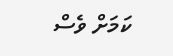ކަމަށް ވެސް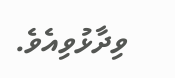ވިދާޅުވިއެވެ.